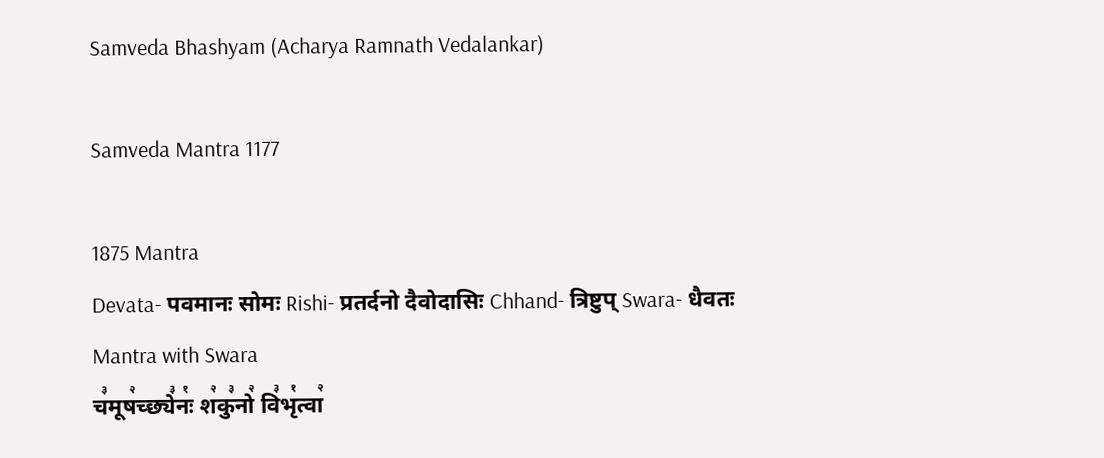Samveda Bhashyam (Acharya Ramnath Vedalankar)

Samveda Mantra 1177

1875 Mantra
Devata- पवमानः सोमः Rishi- प्रतर्दनो दैवोदासिः Chhand- त्रिष्टुप् Swara- धैवतः
Mantra with Swara
च꣣मूष꣢च्छ्ये꣣नः꣡ श꣢कु꣣नो꣢ वि꣣भृ꣡त्वा꣢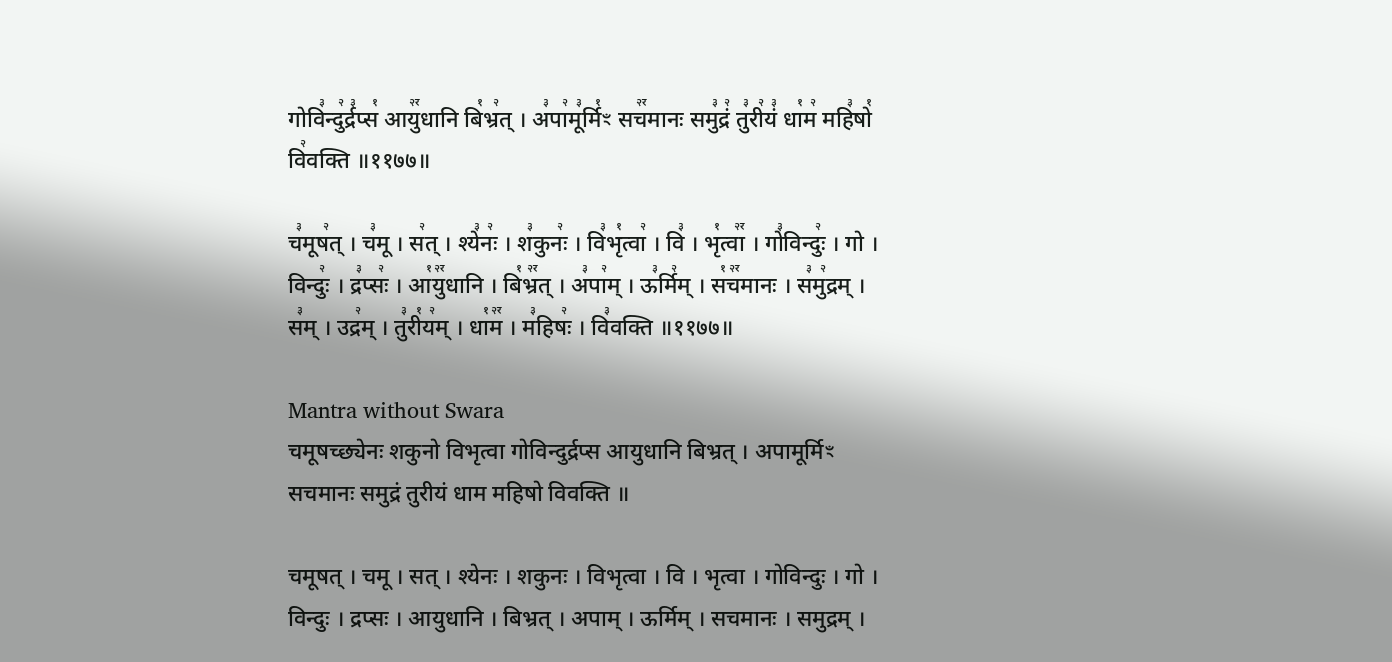गोवि꣣न्दु꣢र्द्र꣣प्स꣡ आयु꣢꣯धानि बि꣡भ्र꣢त् । अ꣣पा꣢मू꣣र्मि꣡ꣳ सच꣢꣯मानः समु꣣द्रं꣢ तु꣣री꣢यं꣣ धा꣡म꣢ महि꣣षो꣡ वि꣢वक्ति ॥११७७॥

च꣣मूष꣢त् । च꣣मू । स꣢त् । श्ये꣣नः꣢ । श꣣कुनः꣢ । वि꣣भृ꣡त्वा꣢ । वि꣣ । भृ꣡त्वा꣢꣯ । गो꣣विन्दुः꣢ । गो । विन्दुः꣢ । द्र꣣प्सः꣢ । आ꣡यु꣢꣯धानि । बि꣡भ्र꣢꣯त् । अ꣣पा꣢म् । ऊ꣣र्मि꣢म् । स꣡च꣢꣯मानः । स꣣मु꣢द्रम् । स꣣म् । उद्र꣢म् । तु꣣री꣡य꣢म् । धा꣡म꣢꣯ । म꣣हिषः꣢ । वि꣣वक्ति ॥११७७॥

Mantra without Swara
चमूषच्छ्येनः शकुनो विभृत्वा गोविन्दुर्द्रप्स आयुधानि बिभ्रत् । अपामूर्मिꣳ सचमानः समुद्रं तुरीयं धाम महिषो विवक्ति ॥

चमूषत् । चमू । सत् । श्येनः । शकुनः । विभृत्वा । वि । भृत्वा । गोविन्दुः । गो । विन्दुः । द्रप्सः । आयुधानि । बिभ्रत् । अपाम् । ऊर्मिम् । सचमानः । समुद्रम् ।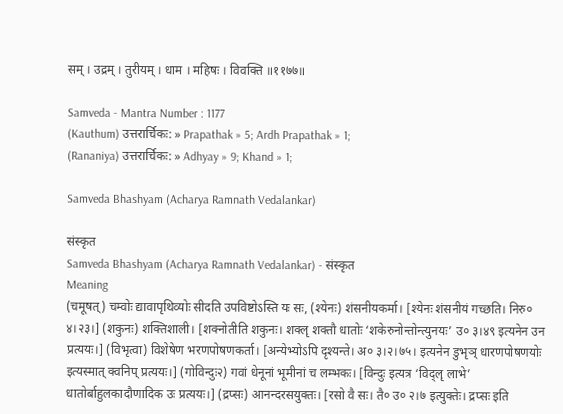सम् । उद्रम् । तुरीयम् । धाम । महिषः । विवक्ति ॥११७७॥

Samveda - Mantra Number : 1177
(Kauthum) उत्तरार्चिकः: » Prapathak » 5; Ardh Prapathak » 1;
(Rananiya) उत्तरार्चिकः: » Adhyay » 9; Khand » 1;

Samveda Bhashyam (Acharya Ramnath Vedalankar)

संस्कृत
Samveda Bhashyam (Acharya Ramnath Vedalankar) - संस्कृत
Meaning
(चमूषत्) चम्वोः द्यावापृथिव्योः सीदति उपविष्टोऽस्ति यः सः, (श्येनः) शंसनीयकर्मा। [श्येनः शंसनीयं गच्छति। निरु० ४।२३।] (शकुनः) शक्तिशाली। [शक्नोतीति शकुनः। शक्लृ शक्तौ धातोः ‘शकेरुनोन्तोन्त्युनयः’ उ० ३।४९ इत्यनेन उन प्रत्ययः।] (विभृत्वा) विशेषेण भरणपोषणकर्ता। [अन्येभ्योऽपि दृश्यन्ते। अ० ३।२।७५। इत्यनेन डुभृञ् धारणपोषणयोः इत्यस्मात् क्वनिप् प्रत्ययः।] (गोविन्दुः२) गवां धेनूनां भूमीनां च लम्भकः। [विन्दुः इत्यत्र ‘विद्लृ लाभे’ धातोर्बाहुलकादौणादिक उः प्रत्ययः।] (द्रप्सः) आनन्दरसयुक्तः। [रसो वै सः। तै० उ० २।७ इत्युक्तेः। द्रप्सः इति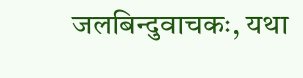जलबिन्दुवाचकः, यथा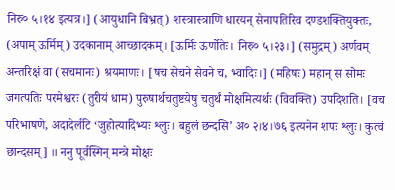निरु० ५।१४ इत्यत्र।] (आयुधानि बिभ्रत्) शस्त्रास्त्राणि धारयन् सेनापतिरिव दण्डशक्तियुक्तः, (अपाम् ऊर्मिम्) उदकानाम् आच्छादकम्। [ऊर्मिः ऊर्णोतेः। निरु० ५।२३।] (समुद्रम्) अर्णवम् अन्तरिक्षं वा (सचमानः) श्रयमाणः। [षच सेचने सेवने च, भ्वादिः।] (महिषः) महान् स सोमः जगत्पतिः परमेश्वरः (तुरीयं धाम) पुरुषार्थचतुष्टयेषु चतुर्थं मोक्षमित्यर्थः (विवक्ति) उपदिशति। [वच परिभाषणे, अदादेर्लटि ‘जुहोत्यादिभ्यः श्लुः। बहुलं छन्दसि’ अ० २।४।७६ इत्यनेन शपः श्लुः। कुत्वं छान्दसम्] ॥ ननु पूर्वस्मिन् मन्त्रे मोक्षः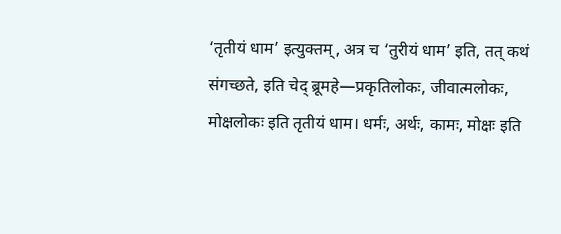‘तृतीयं धाम’ इत्युक्तम्, अत्र च ‘तुरीयं धाम’ इति, तत् कथं संगच्छते, इति चेद् ब्रूमहे—प्रकृतिलोकः, जीवात्मलोकः, मोक्षलोकः इति तृतीयं धाम। धर्मः, अर्थः, कामः, मोक्षः इति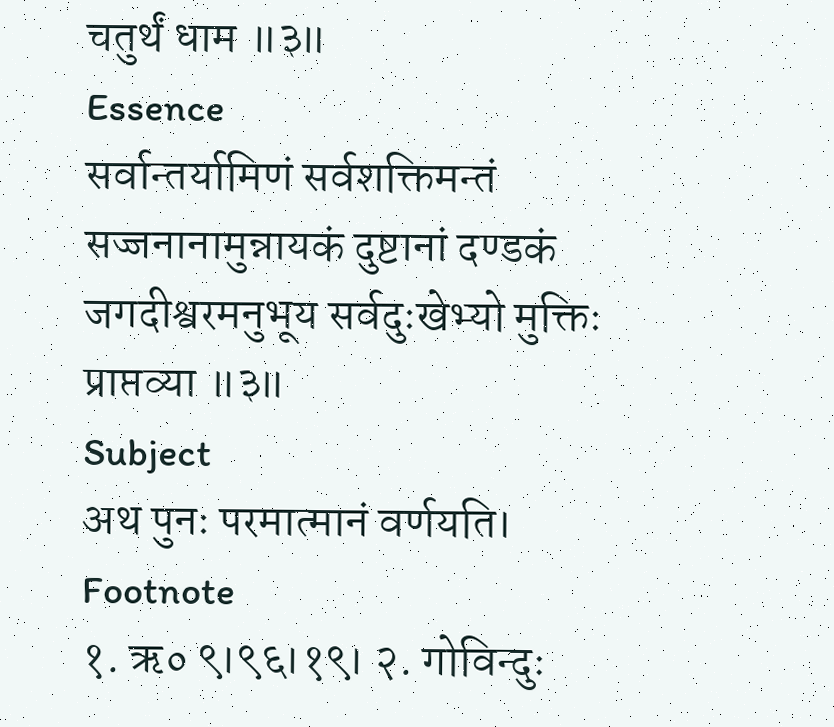चतुर्थं धाम ॥३॥
Essence
सर्वान्तर्यामिणं सर्वशक्तिमन्तं सज्जनानामुन्नायकं दुष्टानां दण्डकं जगदीश्वरमनुभूय सर्वदुःखेभ्यो मुक्तिः प्राप्तव्या ॥३॥
Subject
अथ पुनः परमात्मानं वर्णयति।
Footnote
१. ऋ० ९।९६।१९। २. गोविन्दुः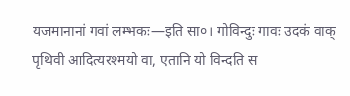यजमानानां गवां लम्भकः—इति सा०। गोविन्दुः गावः उदकं वाक् पृथिवी आदित्यरश्मयो वा, एतानि यो विन्दति स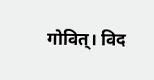गोवित्। विद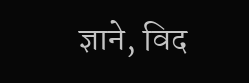ज्ञाने, विद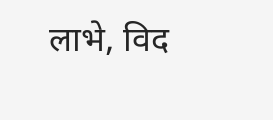लाभे, विद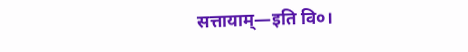सत्तायाम्—इति वि०।